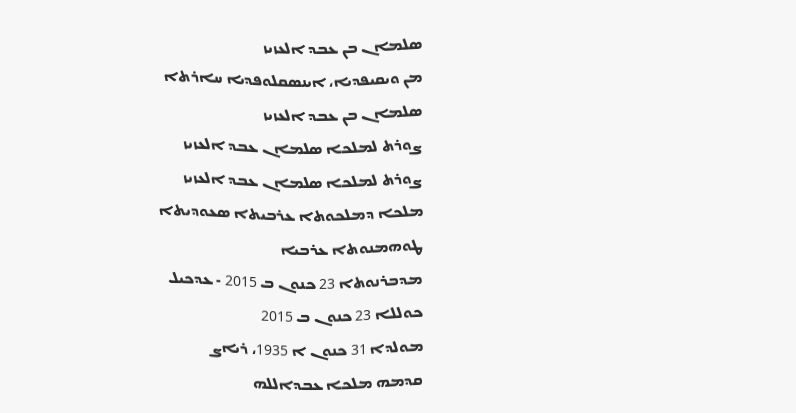ܣܠܡܐܢ ܒܢ ܥܒܕ ܐܠܥܙܝܙ
ܡܢ ܘܝܩܝܦܕܝܐ، ܐܝܢܣܩܠܘܦܕܝܐ ܚܐܪܬܐ
ܣܠܡܐܢ ܒܢ ܥܒܕ ܐܠܥܙܝܙ
ܨܘܪܬ ܠܡܠܟܐ ܣܠܡܐܢ ܥܒܕ ܐܠܥܙܝܙ
ܨܘܪܬ ܠܡܠܟܐ ܣܠܡܐܢ ܥܒܕ ܐܠܥܙܝܙ
ܡܠܟܐ ܕܡܠܟܘܬܐ ܥܪܒܝܬܐ ܣܥܘܕܝܬܐ
ܛܘܗܡܢܘܬܐ ܥܪܒܝܐ
ܡܕܒܪܢܘܬܐ 23 ܟܢܘܢ ܒ 2015 - ܥܕܟܝܠ
ܟܘܠܠܐ 23 ܟܢܘܢ ܒ 2015
ܡܘܠܕܐ 31 ܟܢܘܢ ܐ 1935، ܪܝܐܨ
ܩܕܡܗ ܡܠܟܐ ܥܒܕܐܠܠܗ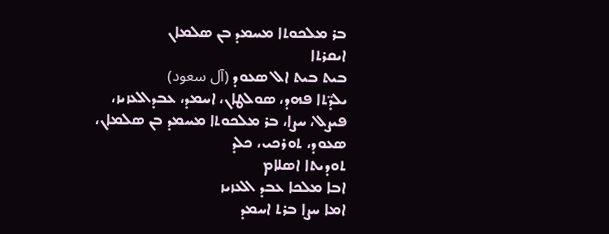ܒܪ ܡܠܟܘܬܐ ܡܚܡܕ ܒܢ ܣܠܡܐܢ
ܐܝܩܪܬܐ
ܒܝܬ ܒܝܬ ܐܠ ܣܥܘܕ (آل سعود)
ܝܠܕ̈ܬܐ ܦܗܕ، ܣܘܠܛܐܢ، ܐܚܡܕ، ܥܒܕܐܠܥܙܝܙ، ܦܝܨܠ، ܚܨܐ، ܒܪ ܡܠܟܘܬܐ ܡܚܡܕ ܒܢ ܣܠܡܐܢ، ܣܥܘܕ، ܬܘܪܟܝ، ܟܠܕ
ܬܘܕܝܬܐ ܐܣܠܐܡ
ܐܒܐ ܡܠܟܐ ܥܒܕ ܐܠܥܙܝܙ
ܐܡܐ ܚܨܐ ܒܪܬ ܐܚܡܕ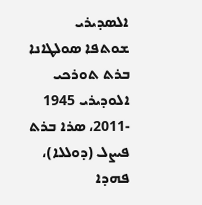ܐܠܣܕܝܪܝ
ܫܘܬܦܐ ܣܘܠܛܐܢܐ ܒܪܬ ܬܘܪܟܝ ܐܠܘܕܝܪܝ 1945 -2011، ܣܪܐ ܒܪܬ ܦܝܨܠ (ܕܘܠܠܐ)، ܦܗܕܐ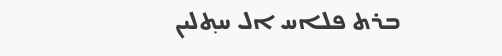ܒܪܬ ܦܠܐܚ ܐܠ ܚܬ݂ܠܝܢ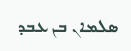ܣܠܡܐܢ ܒܢ ܥܒܕ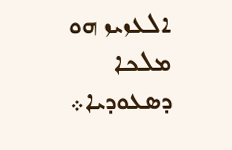ܐܠܥܙܝܙ ܗܘ ܡܠܟܐ ܕܣܥܘܕܝܐ܀